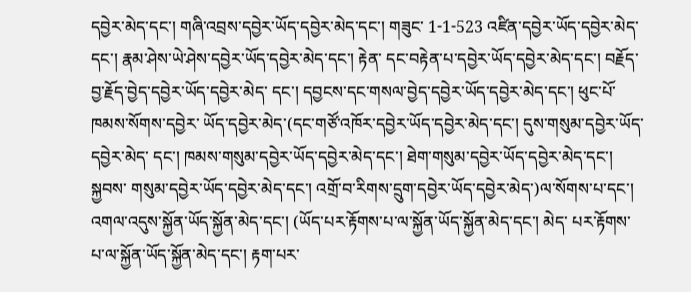དབྱེར་མེད་དང་། གཞི་འབྲས་དབྱེར་ཡོད་དབྱེར་མེད་དང་། གཟུང་ 1-1-523 འཛིན་དབྱེར་ཡོད་དབྱེར་མེད་དང་། རྣམ་ཤེས་ཡེ་ཤེས་དབྱེར་ཡོད་དབྱེར་མེད་དང་། རྟེན་ དང་བརྟེན་པ་དབྱེར་ཡོད་དབྱེར་མེད་དང་། བརྗོད་བྱ་རྗོད་བྱེད་དབྱེར་ཡོད་དབྱེར་མེད་ དང་། དབྱངས་དང་གསལ་བྱེད་དབྱེར་ཡོད་དབྱེར་མེད་དང་། ཕུང་པོ་ཁམས་སོགས་དབྱེར་ ཡོད་དབྱེར་མེད་(དང་གཙོ་འཁོར་དབྱེར་ཡོད་དབྱེར་མེད་དང་། དུས་གསུམ་དབྱེར་ཡོད་དབྱེར་མེད་ དང་། ཁམས་གསུམ་དབྱེར་ཡོད་དབྱེར་མེད་དང་། ཐེག་གསུམ་དབྱེར་ཡོད་དབྱེར་མེད་དང་། སྐྱབས་ གསུམ་དབྱེར་ཡོད་དབྱེར་མེད་དང་། འགྲོ་བ་རིགས་དྲུག་དབྱེར་ཡོད་དབྱེར་མེད་)ལ་སོགས་པ་དང་། འགལ་འདུས་སྐྱོན་ཡོད་སྐྱོན་མེད་དང་། (ཡོད་པར་རྟོགས་པ་ལ་སྐྱོན་ཡོད་སྐྱོན་མེད་དང་། མེད་ པར་རྟོགས་པ་ལ་སྐྱོན་ཡོད་སྐྱོན་མེད་དང་། རྟག་པར་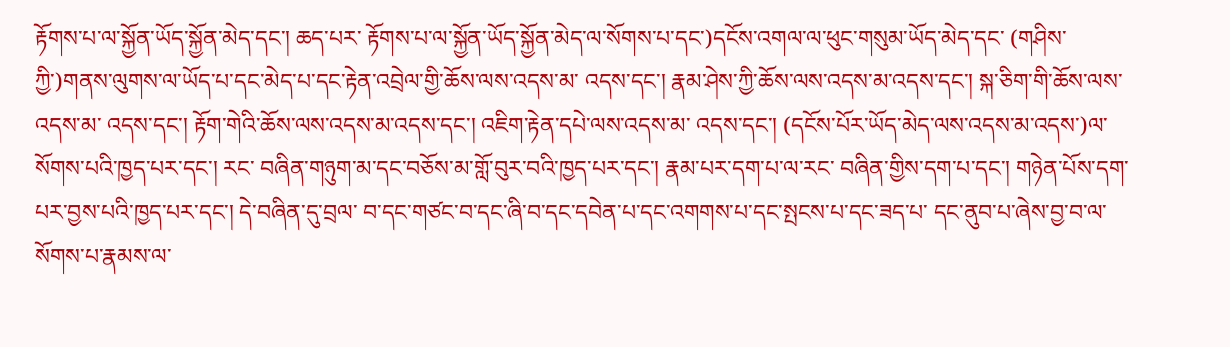རྟོགས་པ་ལ་སྐྱོན་ཡོད་སྐྱོན་མེད་དང་། ཆད་པར་ རྟོགས་པ་ལ་སྐྱོན་ཡོད་སྐྱོན་མེད་ལ་སོགས་པ་དང་)དངོས་འགལ་ལ་ཕུང་གསུམ་ཡོད་མེད་དང་ (གཤིས་ཀྱི་)གནས་ལུགས་ལ་ཡོད་པ་དང་མེད་པ་དང་རྟེན་འབྲེལ་གྱི་ཆོས་ལས་འདས་མ་ འདས་དང་། རྣམ་ཤེས་ཀྱི་ཆོས་ལས་འདས་མ་འདས་དང་། སྐ་ཅིག་གི་ཆོས་ལས་འདས་མ་ འདས་དང་། རྟོག་གེའི་ཆོས་ལས་འདས་མ་འདས་དང་། འཇིག་རྟེན་དཔེ་ལས་འདས་མ་ འདས་དང་། (དངོས་པོར་ཡོད་མེད་ལས་འདས་མ་འདས་)ལ་སོགས་པའི་ཁྱད་པར་དང་། རང་ བཞིན་གཉུག་མ་དང་བཅོས་མ་གློ་བུར་བའི་ཁྱད་པར་དང་། རྣམ་པར་དག་པ་ལ་རང་ བཞིན་གྱིས་དག་པ་དང་། གཉེན་པོས་དག་པར་བྱས་པའི་ཁྱད་པར་དང་། དེ་བཞིན་དུ་བྲལ་ བ་དང་གཙང་བ་དང་ཞི་བ་དང་དབེན་པ་དང་འགགས་པ་དང་སྤངས་པ་དང་ཟད་པ་ དང་ནུབ་པ་ཞེས་བྱ་བ་ལ་སོགས་པ་རྣམས་ལ་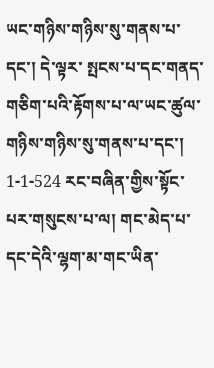ཡང་གཉིས་གཉིས་སུ་གནས་པ་དང་། དེ་ལྟར་ སྤངས་པ་དང་གནད་གཅིག་པའི་རྟོགས་པ་ལ་ཡང་ཚུལ་གཉིས་གཉིས་སུ་གནས་པ་དང་། 1-1-524 རང་བཞིན་གྱིས་སྟོང་པར་གསུངས་པ་ལ། གང་མེད་པ་དང་དེའི་ལྷག་མ་གང་ཡིན་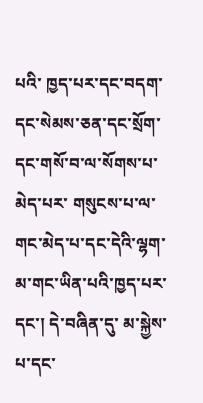པའི་ ཁྱད་པར་དང་བདག་དང་སེམས་ཅན་དང་སྲོག་དང་གསོ་བ་ལ་སོགས་པ་མེད་པར་ གསུངས་པ་ལ་གང་མེད་པ་དང་དེའི་ལྷག་མ་གང་ཡིན་པའི་ཁྱད་པར་དང་། དེ་བཞིན་དུ་ མ་སྐྱེས་པ་དང་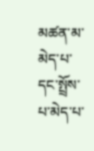མཚན་མ་མེད་པ་དང་སྤྲོས་པ་མེད་པ་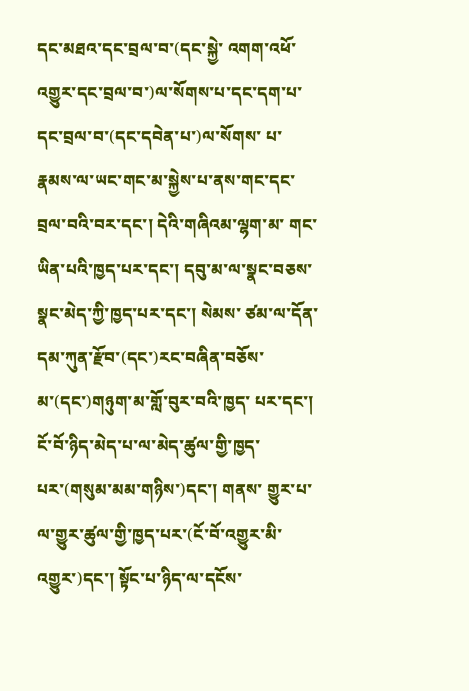དང་མཐའ་དང་བྲལ་བ་(དང་སྐྱེ་ འགག་འཕོ་འགྱུར་དང་བྲལ་བ་)ལ་སོགས་པ་དང་དག་པ་དང་བྲལ་བ་(དང་དབེན་པ་)ལ་སོགས་ པ་རྣམས་ལ་ཡང་གང་མ་སྐྱེས་པ་ནས་གང་དང་བྲལ་བའི་བར་དང་། དེའི་གཞིའམ་ལྷག་མ་ གང་ཡིན་པའི་ཁྱད་པར་དང་། དབུ་མ་ལ་སྣང་བཅས་སྣང་མེད་ཀྱི་ཁྱད་པར་དང་། སེམས་ ཙམ་ལ་དོན་དམ་ཀུན་རྫོབ་(དང་)རང་བཞིན་བཅོས་མ་(དང་)གཉུག་མ་གློ་བུར་བའི་ཁྱད་ པར་དང་། ངོ་བོ་ཉིད་མེད་པ་ལ་མེད་ཚུལ་གྱི་ཁྱད་པར་(གསུམ་མམ་གཉིས་)དང་། གནས་ གྱུར་པ་ལ་གྱུར་ཚུལ་གྱི་ཁྱད་པར་(ངོ་བོ་འགྱུར་མི་འགྱུར་)དང་། སྟོང་པ་ཉིད་ལ་དངོས་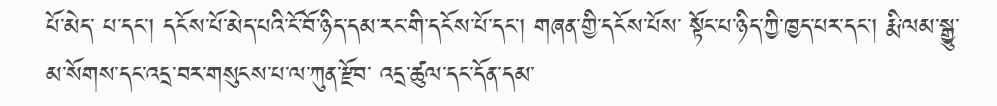པོ་མེད་ པ་དང་། དངོས་པོ་མེད་པའི་ངོ་བོ་ཉིད་དམ་རང་གི་དངོས་པོ་དང་། གཞན་གྱི་དངོས་པོས་ སྟོང་པ་ཉིད་ཀྱི་ཁྱད་པར་དང་། རྨི་ལམ་སྒྱུ་མ་སོགས་དང་འདྲ་བར་གསུངས་པ་ལ་ཀུན་རྫོབ་ འདྲ་ཚུལ་དང་དོན་དམ་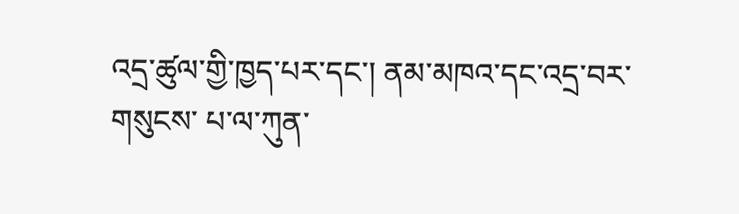འདྲ་ཚུལ་གྱི་ཁྱད་པར་དང་། ནམ་མཁའ་དང་འདྲ་བར་གསུངས་ པ་ལ་ཀུན་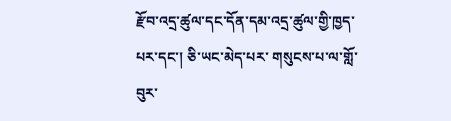རྫོབ་འདྲ་ཚུལ་དང་དོན་དམ་འདྲ་ཚུལ་གྱི་ཁྱད་པར་དང་། ཅི་ཡང་མེད་པར་ གསུངས་པ་ལ་གློ་བུར་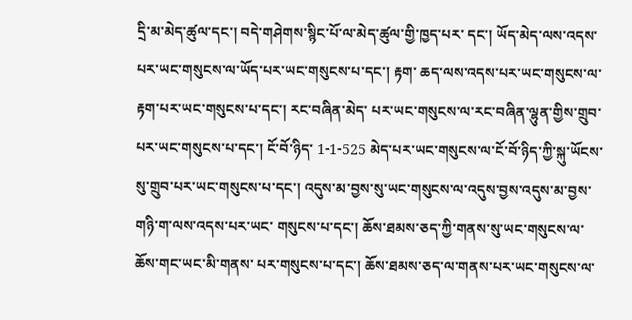དྲི་མ་མེད་ཚུལ་དང་། བདེ་གཤེགས་སྙིང་པོ་ལ་མེད་ཚུལ་གྱི་ཁྱད་པར་ དང་། ཡོད་མེད་ལས་འདས་པར་ཡང་གསུངས་ལ་ཡོད་པར་ཡང་གསུངས་པ་དང་། རྟག་ ཆད་ལས་འདས་པར་ཡང་གསུངས་ལ་རྟག་པར་ཡང་གསུངས་པ་དང་། རང་བཞིན་མེད་ པར་ཡང་གསུངས་ལ་རང་བཞིན་ལྷུན་གྱིས་གྲུབ་པར་ཡང་གསུངས་པ་དང་། ངོ་བོ་ཉིད་ 1-1-525 མེད་པར་ཡང་གསུངས་ལ་ངོ་བོ་ཉིད་ཀྱི་སྐུ་ཡོངས་སུ་གྲུབ་པར་ཡང་གསུངས་པ་དང་། འདུས་མ་བྱས་སུ་ཡང་གསུངས་ལ་འདུས་བྱས་འདུས་མ་བྱས་གཉི་ག་ལས་འདས་པར་ཡང་ གསུངས་པ་དང་། ཆོས་ཐམས་ཅད་ཀྱི་གནས་སུ་ཡང་གསུངས་ལ་ཆོས་གང་ཡང་མི་གནས་ པར་གསུངས་པ་དང་། ཆོས་ཐམས་ཅད་ལ་གནས་པར་ཡང་གསུངས་ལ་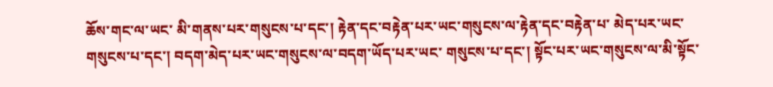ཆོས་གང་ལ་ཡང་ མི་གནས་པར་གསུངས་པ་དང་། རྟེན་དང་བརྟེན་པར་ཡང་གསུངས་ལ་རྟེན་དང་བརྟེན་པ་ མེད་པར་ཡང་གསུངས་པ་དང་། བདག་མེད་པར་ཡང་གསུངས་ལ་བདག་ཡོད་པར་ཡང་ གསུངས་པ་དང་། སྟོང་པར་ཡང་གསུངས་ལ་མི་སྟོང་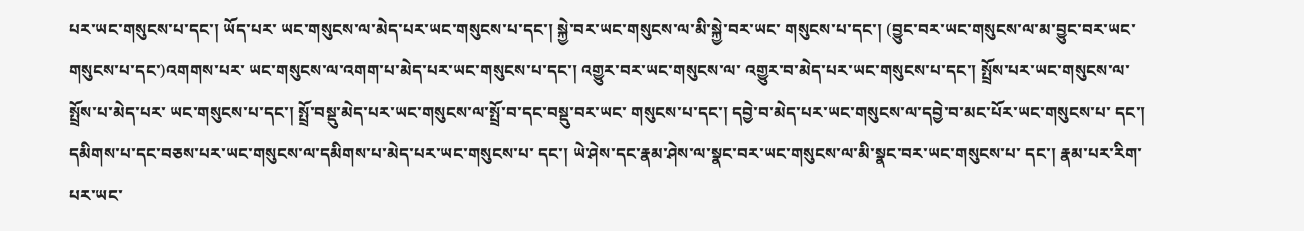པར་ཡང་གསུངས་པ་དང་། ཡོད་པར་ ཡང་གསུངས་ལ་མེད་པར་ཡང་གསུངས་པ་དང་། སྐྱེ་བར་ཡང་གསུངས་ལ་མི་སྐྱེ་བར་ཡང་ གསུངས་པ་དང་། (བྱུང་བར་ཡང་གསུངས་ལ་མ་བྱུང་བར་ཡང་གསུངས་པ་དང་)འགགས་པར་ ཡང་གསུངས་ལ་འགག་པ་མེད་པར་ཡང་གསུངས་པ་དང་། འགྱུར་བར་ཡང་གསུངས་ལ་ འགྱུར་བ་མེད་པར་ཡང་གསུངས་པ་དང་། སྤྲོས་པར་ཡང་གསུངས་ལ་སྤྲོས་པ་མེད་པར་ ཡང་གསུངས་པ་དང་། སྤྲོ་བསྡུ་མེད་པར་ཡང་གསུངས་ལ་སྤྲོ་བ་དང་བསྡུ་བར་ཡང་ གསུངས་པ་དང་། དབྱེ་བ་མེད་པར་ཡང་གསུངས་ལ་དབྱེ་བ་མང་པོར་ཡང་གསུངས་པ་ དང་། དམིགས་པ་དང་བཅས་པར་ཡང་གསུངས་ལ་དམིགས་པ་མེད་པར་ཡང་གསུངས་པ་ དང་། ཡེ་ཤེས་དང་རྣམ་ཤེས་ལ་སྣང་བར་ཡང་གསུངས་ལ་མི་སྣང་བར་ཡང་གསུངས་པ་ དང་། རྣམ་པར་རིག་པར་ཡང་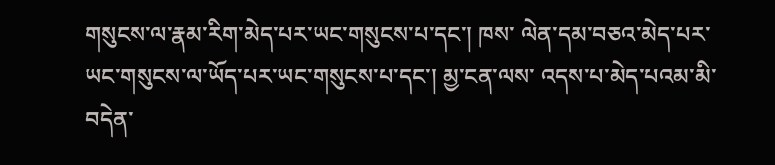གསུངས་ལ་རྣམ་རིག་མེད་པར་ཡང་གསུངས་པ་དང་། ཁས་ ལེན་དམ་བཅའ་མེད་པར་ཡང་གསུངས་ལ་ཡོད་པར་ཡང་གསུངས་པ་དང་། མྱ་ངན་ལས་ འདས་པ་མེད་པའམ་མི་བདེན་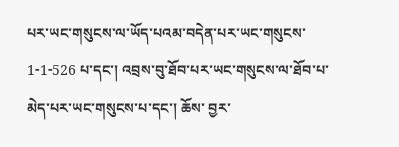པར་ཡང་གསུངས་ལ་ཡོད་པའམ་བདེན་པར་ཡང་གསུངས་ 1-1-526 པ་དང་། འབྲས་བུ་ཐོབ་པར་ཡང་གསུངས་ལ་ཐོབ་པ་མེད་པར་ཡང་གསུངས་པ་དང་། ཆོས་ བྱར་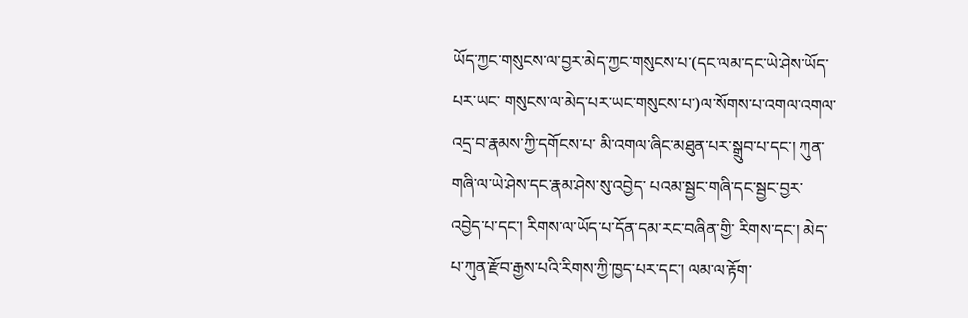ཡོད་ཀྱང་གསུངས་ལ་བྱར་མེད་ཀྱང་གསུངས་པ་(དང་ལམ་དང་ཡེ་ཤེས་ཡོད་པར་ཡང་ གསུངས་ལ་མེད་པར་ཡང་གསུངས་པ་)ལ་སོགས་པ་འགལ་འགལ་འདྲ་བ་རྣམས་ཀྱི་དགོངས་པ་ མི་འགལ་ཞིང་མཐུན་པར་སྒྲུབ་པ་དང་། ཀུན་གཞི་ལ་ཡེ་ཤེས་དང་རྣམ་ཤེས་སུ་འབྱེད་ པའམ་སྦྱང་གཞི་དང་སྦྱང་བྱར་འབྱེད་པ་དང་། རིགས་ལ་ཡོད་པ་དོན་དམ་རང་བཞིན་གྱི་ རིགས་དང་། མེད་པ་ཀུན་རྫོབ་རྒྱས་པའི་རིགས་ཀྱི་ཁྱད་པར་དང་། ལམ་ལ་རྟོག་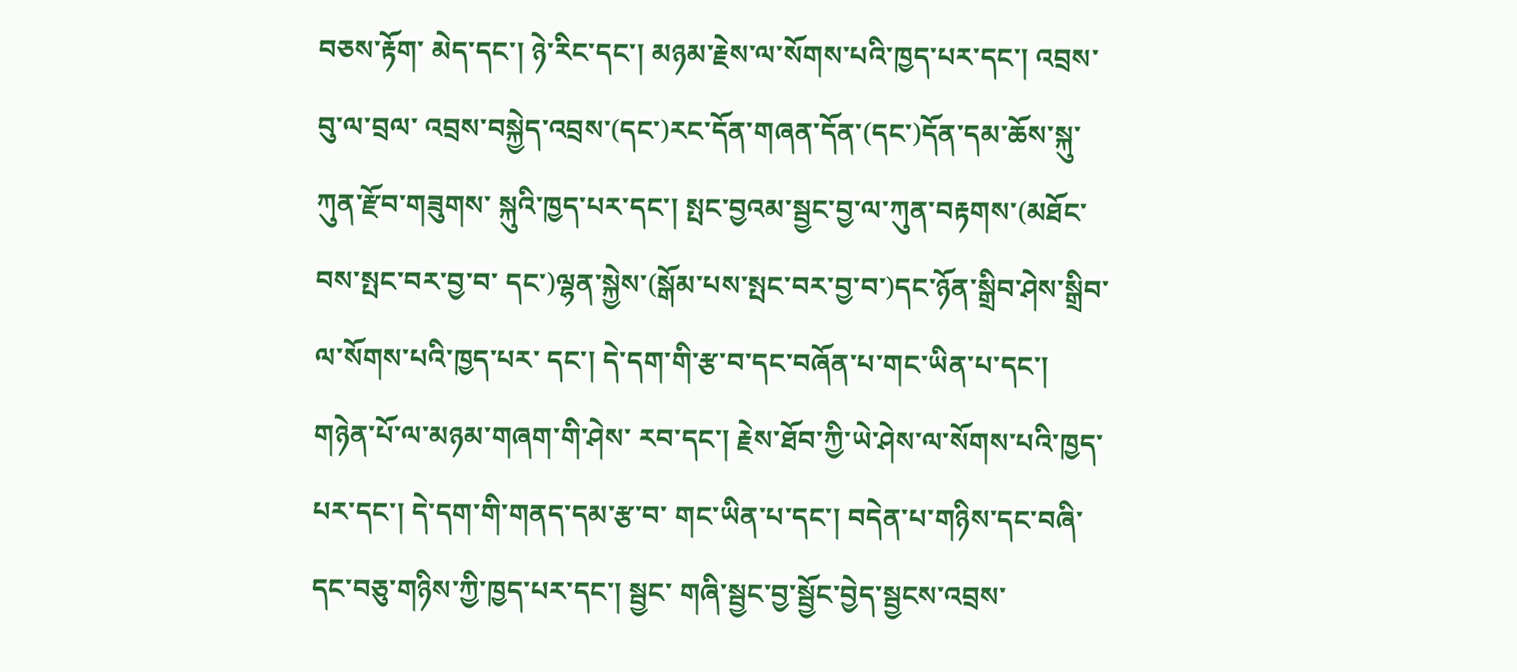བཅས་རྟོག་ མེད་དང་། ཉེ་རིང་དང་། མཉམ་རྗེས་ལ་སོགས་པའི་ཁྱད་པར་དང་། འབྲས་བུ་ལ་བྲལ་ འབྲས་བསྐྱེད་འབྲས་(དང་)རང་དོན་གཞན་དོན་(དང་)དོན་དམ་ཆོས་སྐུ་ཀུན་རྫོབ་གཟུགས་ སྐུའི་ཁྱད་པར་དང་། སྤང་བྱའམ་སྦྱང་བྱ་ལ་ཀུན་བརྟགས་(མཐོང་བས་སྤང་བར་བྱ་བ་ དང་)ལྷན་སྐྱེས་(སྒོམ་པས་སྤང་བར་བྱ་བ་)དང་ཉོན་སྒྲིབ་ཤེས་སྒྲིབ་ལ་སོགས་པའི་ཁྱད་པར་ དང་། དེ་དག་གི་རྩ་བ་དང་བཞོན་པ་གང་ཡིན་པ་དང་། གཉེན་པོ་ལ་མཉམ་གཞག་གི་ཤེས་ རབ་དང་། རྗེས་ཐོབ་ཀྱི་ཡེ་ཤེས་ལ་སོགས་པའི་ཁྱད་པར་དང་། དེ་དག་གི་གནད་དམ་རྩ་བ་ གང་ཡིན་པ་དང་། བདེན་པ་གཉིས་དང་བཞི་དང་བཅུ་གཉིས་ཀྱི་ཁྱད་པར་དང་། སྦྱང་ གཞི་སྦྱང་བྱ་སྦྱོང་བྱེད་སྦྱངས་འབྲས་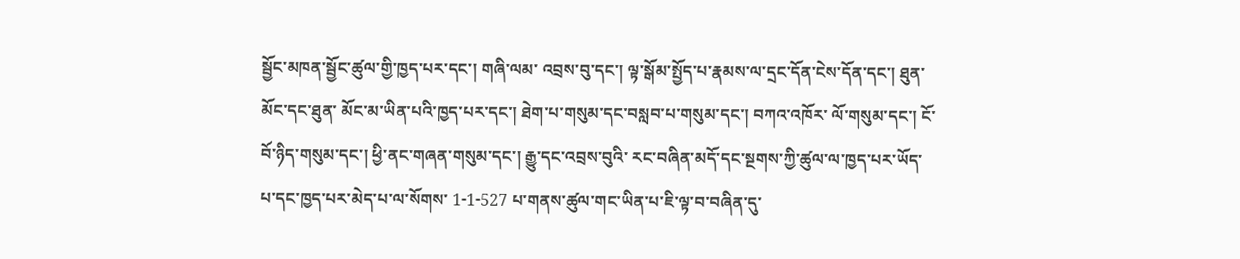སྦྱོང་མཁན་སྦྱོང་ཚུལ་གྱི་ཁྱད་པར་དང་། གཞི་ལམ་ འབྲས་བུ་དང་། ལྟ་སྒོམ་སྤྱོད་པ་རྣམས་ལ་དྲང་དོན་ངེས་དོན་དང་། ཐུན་མོང་དང་ཐུན་ མོང་མ་ཡིན་པའི་ཁྱད་པར་དང་། ཐེག་པ་གསུམ་དང་བསླབ་པ་གསུམ་དང་། བཀའ་འཁོར་ ལོ་གསུམ་དང་། ངོ་བོ་ཉིད་གསུམ་དང་། ཕྱི་ནང་གཞན་གསུམ་དང་། རྒྱུ་དང་འབྲས་བུའི་ རང་བཞིན་མདོ་དང་སྔགས་ཀྱི་ཚུལ་ལ་ཁྱད་པར་ཡོད་པ་དང་ཁྱད་པར་མེད་པ་ལ་སོགས་ 1-1-527 པ་གནས་ཚུལ་གང་ཡིན་པ་ཇི་ལྟ་བ་བཞིན་དུ་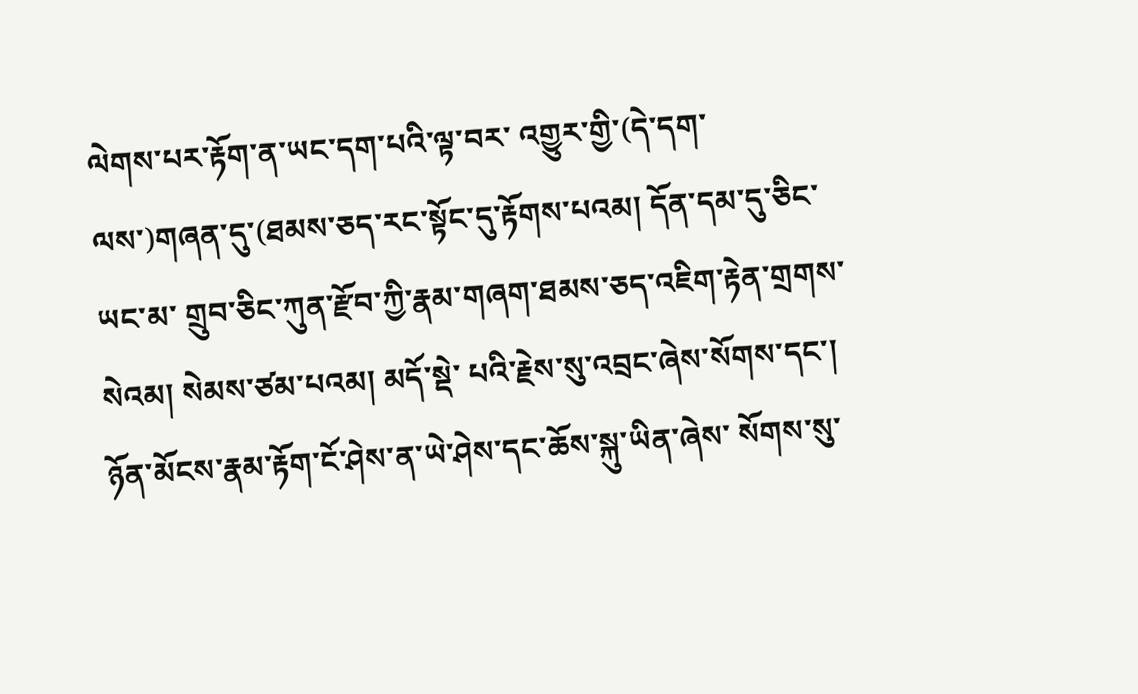ལེགས་པར་རྟོག་ན་ཡང་དག་པའི་ལྟ་བར་ འགྱུར་གྱི་(དེ་དག་ལས་)གཞན་དུ་(ཐམས་ཅད་རང་སྟོང་དུ་རྟོགས་པའམ། དོན་དམ་དུ་ཅིང་ཡང་མ་ གྲུབ་ཅིང་ཀུན་རྫོབ་ཀྱི་རྣམ་གཞག་ཐམས་ཅད་འཇིག་རྟེན་གྲགས་སེའམ། སེམས་ཙམ་པའམ། མདོ་སྡེ་ པའི་རྗེས་སུ་འབྲང་ཞེས་སོགས་དང་། ཉོན་མོངས་རྣམ་རྟོག་ངོ་ཤེས་ན་ཡེ་ཤེས་དང་ཆོས་སྐུ་ཡིན་ཞེས་ སོགས་སུ་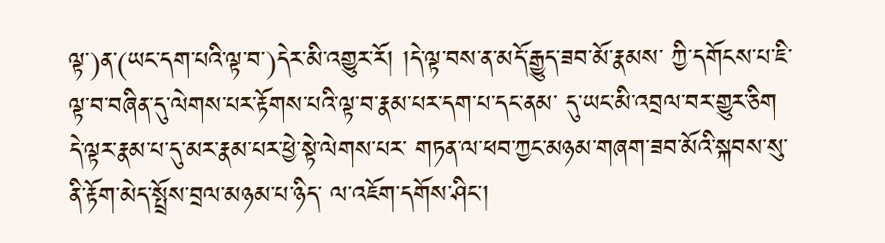ལྟ་)ན་(ཡང་དག་པའི་ལྟ་བ་)དེར་མི་འགྱུར་རོ། །དེ་ལྟ་བས་ན་མདོ་རྒྱུད་ཟབ་མོ་རྣམས་ ཀྱི་དགོངས་པ་ཇི་ལྟ་བ་བཞིན་དུ་ལེགས་པར་རྟོགས་པའི་ལྟ་བ་རྣམ་པར་དག་པ་དང་ནམ་ དུ་ཡང་མི་འབྲལ་བར་གྱུར་ཅིག དེ་ལྟར་རྣམ་པ་དུ་མར་རྣམ་པར་ཕྱེ་སྟེ་ལེགས་པར་ གཏན་ལ་ཕབ་ཀྱང་མཉམ་གཞག་ཟབ་མོའི་སྐབས་སུ་ནི་རྟོག་མེད་སྤྲོས་བྲལ་མཉམ་པ་ཉིད་ ལ་འཇོག་དགོས་ཤིང་།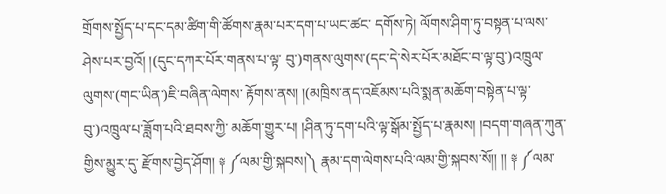གྲོགས་སྤྱོད་པ་དང་དམ་ཚིག་གི་ཚོགས་རྣམ་པར་དག་པ་ཡང་ཚང་ དགོས་ཏེ། ལོགས་ཤིག་ཏུ་བསྟན་པ་ལས་ཤེས་པར་བྱའོ། །(དུང་དཀར་པོར་གནས་པ་ལྟ་ བུ་)གནས་ལུགས་(དང་དེ་སེར་པོར་མཐོང་བ་ལྟ་བུ་)འཁྲུལ་ལུགས་(གང་ཡིན་)ཇི་བཞིན་ལེགས་ རྟོགས་ནས། །(མཁྲིས་ནད་འཇོམས་པའི་སྨན་མཆོག་བསྟེན་པ་ལྟ་བུ་)འཁྲུལ་པ་ཟློག་པའི་ཐབས་ཀྱི་ མཆོག་གྱུར་པ། །ཤིན་ཏུ་དག་པའི་ལྟ་སྒོམ་སྤྱོད་པ་རྣམས། །བདག་གཞན་ཀུན་གྱིས་མྱུར་དུ་ རྫོགས་བྱེད་ཤོག། ༈ ༼ལམ་གྱི་སྐབས།༽ རྣམ་དག་ལེགས་པའི་ལམ་གྱི་སྐབས་སོ།། །། ༈ ༼ལམ་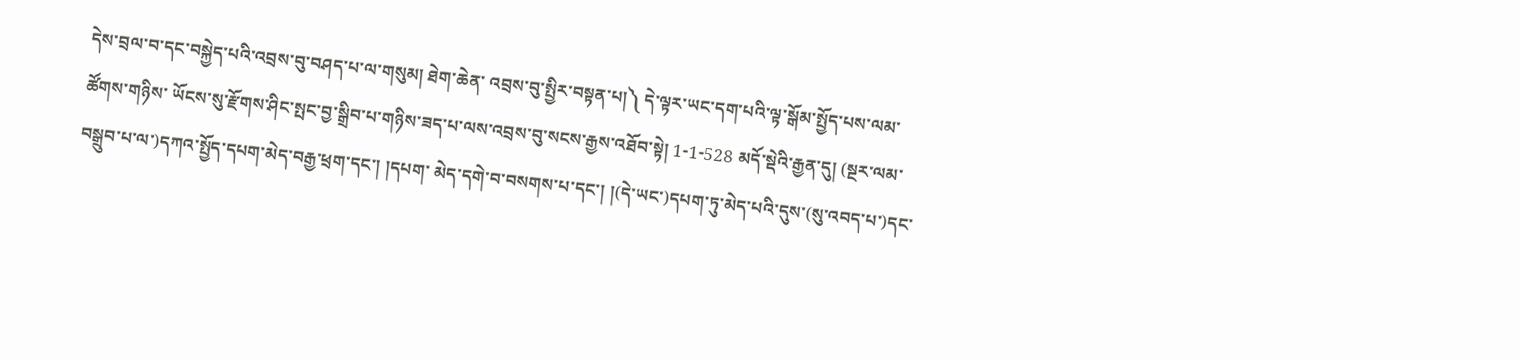དེས་བྲལ་བ་དང་བསྐྱེད་པའི་འབྲས་བུ་བཤད་པ་ལ་གསུམ། ཐེག་ཆེན་ འབྲས་བུ་སྤྱིར་བསྟན་པ།༽ དེ་ལྟར་ཡང་དག་པའི་ལྟ་སྒོམ་སྤྱོད་པས་ལམ་ཚོགས་གཉིས་ ཡོངས་སུ་རྫོགས་ཤིང་སྤང་བྱ་སྒྲིབ་པ་གཉིས་ཟད་པ་ལས་འབྲས་བུ་སངས་རྒྱས་འཐོབ་སྟེ། 1-1-528 མདོ་སྡེའི་རྒྱན་དུ། (སྔར་ལམ་བསྒྲུབ་པ་ལ་)དཀའ་སྤྱོད་དཔག་མེད་བརྒྱ་ཕྲག་དང་། །དཔག་ མེད་དགེ་བ་བསགས་པ་དང་། །(དེ་ཡང་)དཔག་ཏུ་མེད་པའི་དུས་(སུ་འབད་པ་)དང་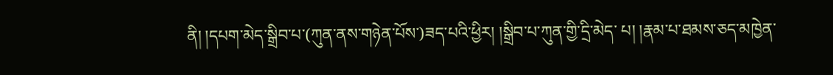ནི། །དཔག་མེད་སྒྲིབ་པ་(ཀུན་ནས་གཉེན་པོས་)ཟད་པའི་ཕྱིར། །སྒྲིབ་པ་ཀུན་གྱི་དྲི་མེད་ པ། །རྣམ་པ་ཐམས་ཅད་མཁྱེན་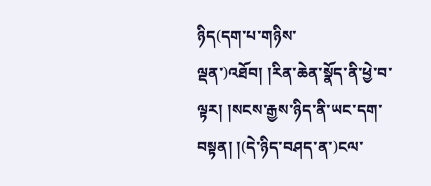ཉིད(དག་པ་གཉིས་ལྡན་)འཐོབ། །རིན་ཆེན་སྣོད་ནི་ཕྱེ་བ་ ལྟར། །སངས་རྒྱས་ཉིད་ནི་ཡང་དག་བསྟན། །(དེ་ཉིད་བཤད་ན་)ངལ་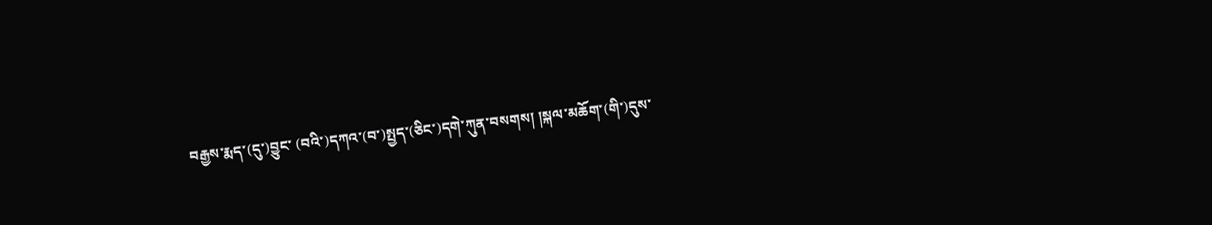བརྒྱས་རྨད་(དུ་)བྱུང་ (བའི་)དཀའ་(བ་)སྤྱད་(ཅིང་)དགེ་ཀུན་བསགས། །སྐལ་མཆོག་(གི་)དུས་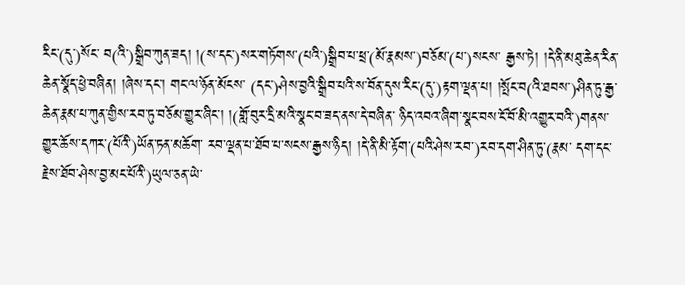རིང་(དུ་)སོང་ བ(འི་)སྒྲིབ་ཀུན་ཟད། །(ས་དང་)སར་གཏོགས་(པའི་)སྒྲིབ་པ་ཕྲ་(མོ་རྣམས་)བཅོམ་(པ་)སངས་ རྒྱས་ཏེ། །དེ་ནི་མཐུ་ཆེན་རིན་ཆེན་སྣོད་ཕྱེ་བཞིན། །ཞེས་དང་། གང་ལ་ཉོན་མོངས་ (དང་)ཤེས་བྱའི་སྒྲིབ་པའི་ས་བོན་དུས་རིང་(དུ་)རྟག་ལྡན་པ། །སྤོང་བ(འི་ཐབས་)ཤིན་ཏུ་རྒྱ་ ཆེན་རྣམ་པ་ཀུན་གྱིས་རབ་ཏུ་བཅོམ་གྱུར་ཞིང་། །(གློ་བུར་དྲི་མའི་སྣང་བ་ཟད་ནས་དེ་བཞིན་ ཉིད་འབའ་ཞིག་སྣང་བས་ངོ་བོ་མི་འགྱུར་བའི་)གནས་གྱུར་ཆོས་དཀར་(པོའི་)ཡོན་ཏན་མཆོག་ རབ་ལྡན་པ་ཐོབ་པ་སངས་རྒྱས་ཉིད། །དེ་ནི་མི་རྟོག་(པའི་ཤེས་རབ་)རབ་དག་ཤིན་ཏུ་(རྣམ་ དག་དང་རྗེས་ཐོབ་ཤེས་བྱ་མང་པོའི་)ཡུལ་ཅན་ཡེ་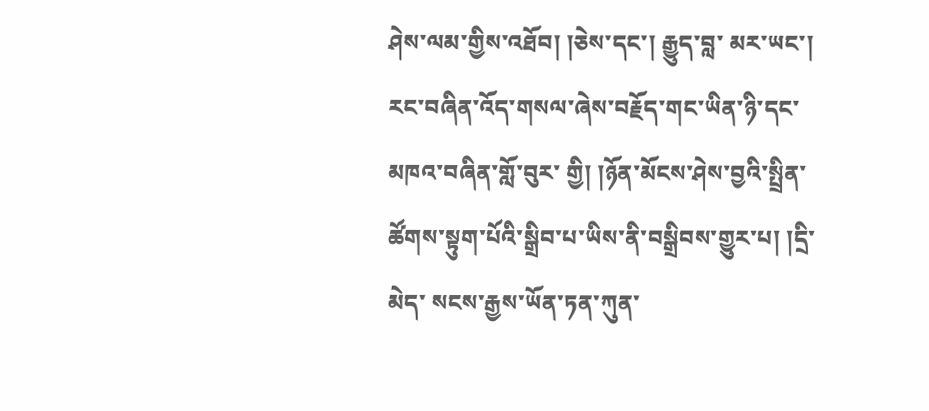ཤེས་ལམ་གྱིས་འཐོབ། །ཅེས་དང་། རྒྱུད་བླ་ མར་ཡང་། རང་བཞིན་འོད་གསལ་ཞེས་བརྗོད་གང་ཡིན་ཉི་དང་མཁའ་བཞིན་གློ་བུར་ གྱི། །ཉོན་མོངས་ཤེས་བྱའི་སྤྲིན་ཚོགས་སྟུག་པོའི་སྒྲིབ་པ་ཡིས་ནི་བསྒྲིབས་གྱུར་པ། །དྲི་མེད་ སངས་རྒྱས་ཡོན་ཏན་ཀུན་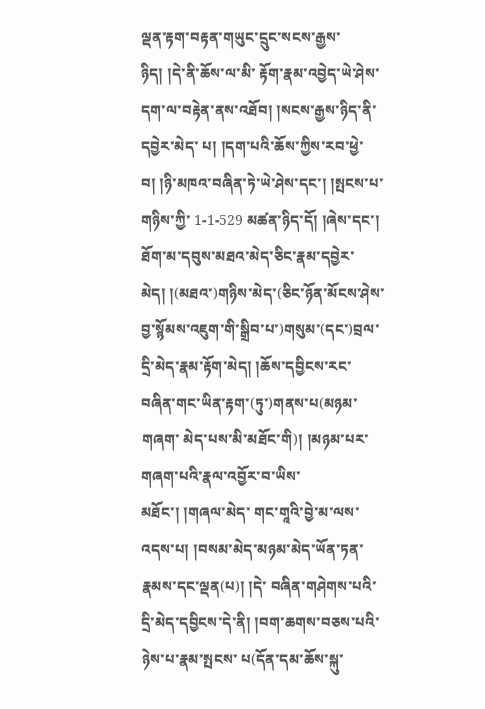ལྡན་རྟག་བརྟན་གཡུང་དྲུང་སངས་རྒྱས་ཉིད། །དེ་ནི་ཆོས་ལ་མི་ རྟོག་རྣམ་འབྱེད་ཡེ་ཤེས་དག་ལ་བརྟེན་ནས་འཐོབ། །སངས་རྒྱས་ཉིད་ནི་དབྱེར་མེད་ པ། །དག་པའི་ཆོས་ཀྱིས་རབ་ཕྱེ་བ། །ཉི་མཁའ་བཞིན་ཏེ་ཡེ་ཤེས་དང་། །སྤངས་པ་གཉིས་ཀྱི་ 1-1-529 མཚན་ཉིད་དོ། །ཞེས་དང་། ཐོག་མ་དབུས་མཐའ་མེད་ཅིང་རྣམ་དབྱེར་ མེད། །(མཐའ་)གཉིས་མེད་(ཅིང་ཉོན་མོངས་ཤེས་བྱ་སྙོམས་འཇུག་གི་སྒྲིབ་པ་)གསུམ་(དང་)བྲལ་ དྲི་མེད་རྣམ་རྟོག་མེད། །ཆོས་དབྱིངས་རང་བཞིན་གང་ཡིན་རྟག་(ཏུ་)གནས་པ(མཉམ་གཞག་ མེད་པས་མི་མཐོང་གི)། །མཉམ་པར་གཞག་པའི་རྣལ་འབྱོར་བ་ཡིས་མཐོང་། །གཞལ་མེད་ གང་གཱའི་བྱེ་མ་ལས་འདས་པ། །བསམ་མེད་མཉམ་མེད་ཡོན་ཏན་རྣམས་དང་ལྡན(པ)། །དེ་ བཞིན་གཤེགས་པའི་དྲི་མེད་དབྱིངས་དེ་ནི། །བག་ཆགས་བཅས་པའི་ཉེས་པ་རྣམ་སྤངས་ པ(དོན་དམ་ཆོས་སྐུ་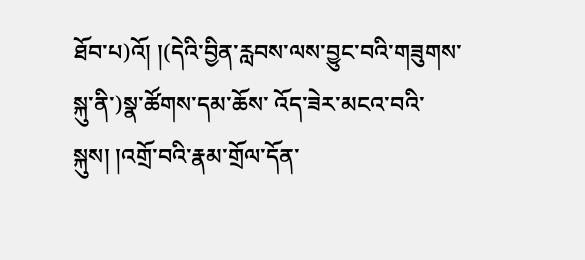ཐོབ་པ)འོ། །(དེའི་བྱིན་རླབས་ལས་བྱུང་བའི་གཟུགས་སྐུ་ནི་)སྣ་ཚོགས་དམ་ཆོས་ འོད་ཟེར་མངའ་བའི་སྐུས། །འགྲོ་བའི་རྣམ་གྲོལ་དོན་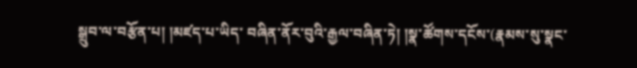སྒྲུབ་ལ་བརྩོན་པ། །མཛད་པ་ཡིད་ བཞིན་ནོར་བུའི་རྒྱལ་བཞིན་ཏེ། །སྣ་ཚོགས་དངོས་(རྣམས་སུ་སྣང་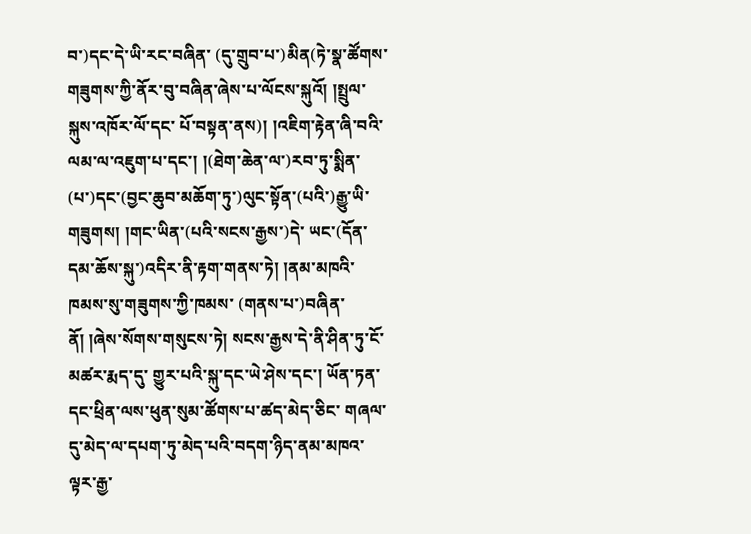བ་)དང་དེ་ཡི་རང་བཞིན་ (དུ་གྲུབ་པ་)མིན(ཏེ་སྣ་ཚོགས་གཟུགས་ཀྱི་ནོར་བུ་བཞིན་ཞེས་པ་ལོངས་སྐུའོ། །སྤྲུལ་སྐུས་འཁོར་ལོ་དང་ པོ་བསྟན་ནས)། །འཇིག་རྟེན་ཞི་བའི་ལམ་ལ་འཇུག་པ་དང་། །(ཐེག་ཆེན་ལ་)རབ་ཏུ་སྨིན་ (པ་)དང་(བྱང་ཆུབ་མཆོག་ཏུ་)ལུང་སྟོན་(པའི་)རྒྱུ་ཡི་གཟུགས། །གང་ཡིན་(པའི་སངས་རྒྱས་)དེ་ ཡང་(དོན་དམ་ཆོས་སྐུ་)འདིར་ནི་རྟག་གནས་ཏེ། །ནམ་མཁའི་ཁམས་སུ་གཟུགས་ཀྱི་ཁམས་ (གནས་པ་)བཞིན་ནོ། །ཞེས་སོགས་གསུངས་ཏེ། སངས་རྒྱས་དེ་ནི་ཤིན་ཏུ་ངོ་མཚར་རྨད་དུ་ གྱུར་པའི་སྐུ་དང་ཡེ་ཤེས་དང་། ཡོན་ཏན་དང་ཕྲིན་ལས་ཕུན་སུམ་ཚོགས་པ་ཚད་མེད་ཅིང་ གཞལ་དུ་མེད་ལ་དཔག་ཏུ་མེད་པའི་བདག་ཉིད་ནམ་མཁའ་ལྟར་རྒྱ་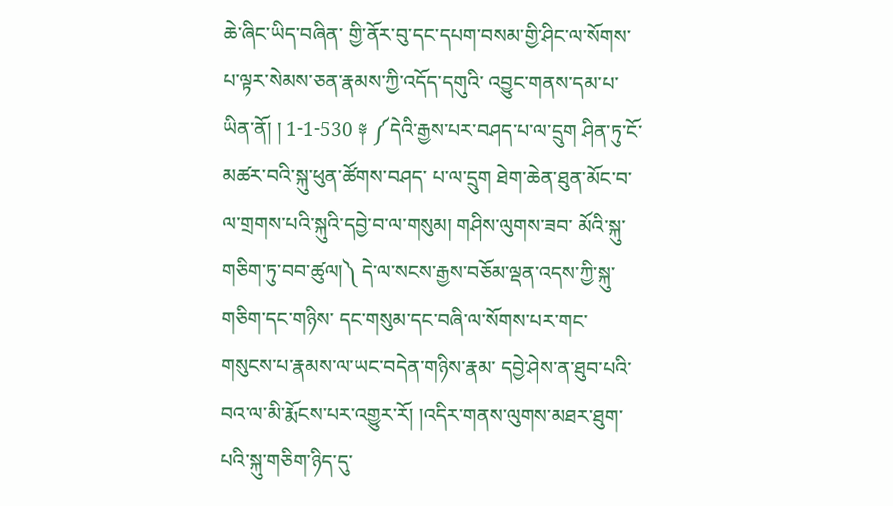ཆེ་ཞིང་ཡིད་བཞིན་ གྱི་ནོར་བུ་དང་དཔག་བསམ་གྱི་ཤིང་ལ་སོགས་པ་ལྟར་སེམས་ཅན་རྣམས་ཀྱི་འདོད་དགུའི་ འབྱུང་གནས་དམ་པ་ཡིན་ནོ། ། 1-1-530 ༈ ༼དེའི་རྒྱས་པར་བཤད་པ་ལ་དྲུག ཤིན་ཏུ་ངོ་མཚར་བའི་སྐུ་ཕུན་ཚོགས་བཤད་ པ་ལ་དྲུག ཐེག་ཆེན་ཐུན་མོང་བ་ལ་གྲགས་པའི་སྐུའི་དབྱེ་བ་ལ་གསུམ། གཤིས་ལུགས་ཟབ་ མོའི་སྐུ་གཅིག་ཏུ་བབ་ཚུལ།༽ དེ་ལ་སངས་རྒྱས་བཅོམ་ལྡན་འདས་ཀྱི་སྐུ་གཅིག་དང་གཉིས་ དང་གསུམ་དང་བཞི་ལ་སོགས་པར་གང་གསུངས་པ་རྣམས་ལ་ཡང་བདེན་གཉིས་རྣམ་ དབྱེ་ཤེས་ན་ཐུབ་པའི་བའ་ལ་མི་རྨོངས་པར་འགྱུར་རོ། །འདིར་གནས་ལུགས་མཐར་ཐུག་ པའི་སྐུ་གཅིག་ཉིད་དུ་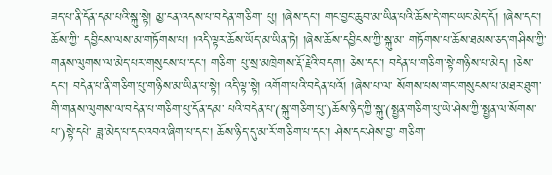ཟད་པ་ནི་དོན་དམ་པའི་སྐུ་སྟེ། མྱ་ངན་འདས་པ་བདེན་གཅིག་ པུ། །ཞེས་དང་། གང་བྱང་ཆུབ་མ་ཡིན་པའི་ཆོས་དེ་གང་ཡང་མེད་དོ། །ཞེས་དང་། ཆོས་ཀྱི་ དབྱིངས་ལས་མ་གཏོགས་པ། །འདི་ལྟར་ཆོས་ཡོད་མ་ཡིན་ཏེ། །ཞེས་ཆོས་དབྱིངས་ཀྱི་སྐུ་མ་ གཏོགས་པ་ཆོས་ཐམས་ཅད་གཤིས་ཀྱི་གནས་ལུགས་ལ་མེད་པར་གསུངས་པ་དང་། གཅིག་ པུ་སྲ་མཁྲེགས་རྡོ་རྗེའི་བདག། ཅེས་དང་། བདེན་པ་གཅིག་སྟེ་གཉིས་པ་མེད། །ཅེས་དང་། བདེན་པ་ནི་གཅིག་པུ་གཉིས་མ་ཡིན་པ་སྟེ། འདི་ལྟ་སྟེ། འགོག་པའི་བདེན་པའོ། །ཞེས་པ་ལ་ སོགས་པས་གང་གསུངས་པ་མཐར་ཐུག་གི་གནས་ལུགས་ལ་བདེན་པ་གཅིག་པུ་དོན་དམ་ པའི་བདེན་པ་(སྐུ་གཅིག་པུ་)ཆོས་ཉིད་ཀྱི་སྐུ་(སྤྱན་གཅིག་པུ་ཡེ་ཤེས་ཀྱི་སྤྱན་ལ་སོགས་པ་)སྟེ་དཔེ་ ཟླ་མེད་པ་དང་འབའ་ཞིག་པ་དང་། ཆོས་ཉིད་དུ་མ་རོ་གཅིག་པ་དང་། ཤེས་དང་ཤེས་བྱ་ གཅིག་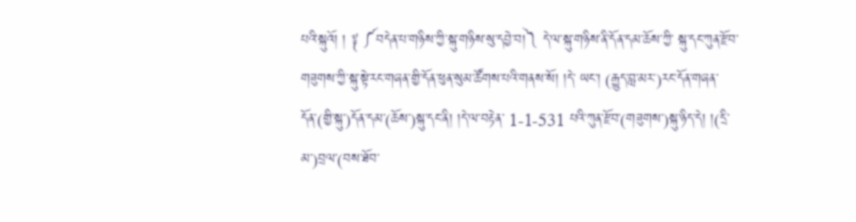པའི་སྐུའོ། ། ༈ ༼བདེན་པ་གཉིས་ཀྱི་སྐུ་གཉིས་སུ་དབྱེ་བ།༽ དེ་ལ་སྐུ་གཉིས་ནི་དོན་དམ་ཆོས་ཀྱི་ སྐུ་དང་ཀུན་རྫོབ་གཟུགས་ཀྱི་སྐུ་སྟེ་རང་གཞན་གྱི་དོན་ཕུན་སུམ་ཚོགས་པའི་གནས་སོ། །དེ་ ཡང་། (རྒྱུད་བླ་མར་)རང་དོན་གཞན་དོན་(གྱི་སྐུ་)དོན་དམ་(ཆོས་)སྐུ་དང་ནི། །དེ་ལ་བརྟེན་ 1-1-531 པའི་ཀུན་རྫོབ་(གཟུགས་)སྐུ་ཉིད་དེ། །(དྲི་མ་)བྲལ་(བས་ཐོབ་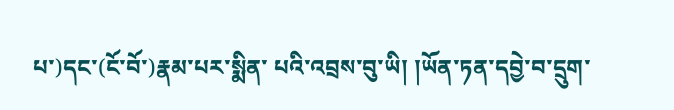པ་)དང་(ངོ་བོ་)རྣམ་པར་སྨིན་ པའི་འབྲས་བུ་ཡི། །ཡོན་ཏན་དབྱེ་བ་དྲུག་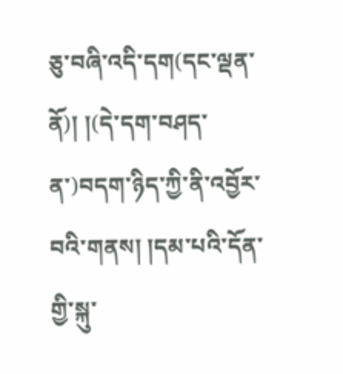ཅུ་བཞི་འདི་དག(དང་ལྡན་ནོ)། །(དེ་དག་བཤད་ ན་)བདག་ཉིད་ཀྱི་ནི་འབྱོར་བའི་གནས། །དམ་པའི་དོན་གྱི་སྐུ་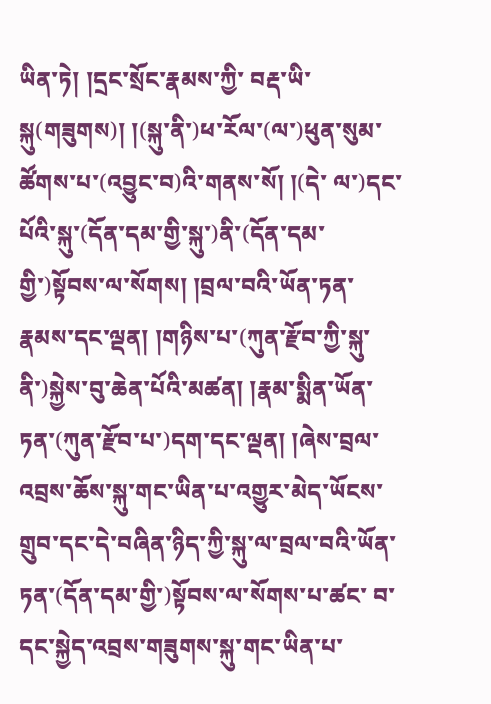ཡིན་ཏེ། །དྲང་སྲོང་རྣམས་ཀྱི་ བརྡ་ཡི་སྐུ(གཟུགས)། །(སྐུ་ནི་)ཕ་རོལ་(ལ་)ཕུན་སུམ་ཚོགས་པ་(འབྱུང་བ)འི་གནས་སོ། །(དེ་ ལ་)དང་པོའི་སྐུ་(དོན་དམ་གྱི་སྐུ་)ནི་(དོན་དམ་གྱི་)སྟོབས་ལ་སོགས། །བྲལ་བའི་ཡོན་ཏན་ རྣམས་དང་ལྡན། །གཉིས་པ་(ཀུན་རྫོབ་ཀྱི་སྐུ་ནི་)སྐྱེས་བུ་ཆེན་པོའི་མཚན། །རྣམ་སྨིན་ཡོན་ ཏན་(ཀུན་རྫོབ་པ་)དག་དང་ལྡན། །ཞེས་བྲལ་འབྲས་ཆོས་སྐུ་གང་ཡིན་པ་འགྱུར་མེད་ཡོངས་ གྲུབ་དང་དེ་བཞིན་ཉིད་ཀྱི་སྐུ་ལ་བྲལ་བའི་ཡོན་ཏན་(དོན་དམ་གྱི་)སྟོབས་ལ་སོགས་པ་ཚང་ བ་དང་སྐྱེད་འབྲས་གཟུགས་སྐུ་གང་ཡིན་པ་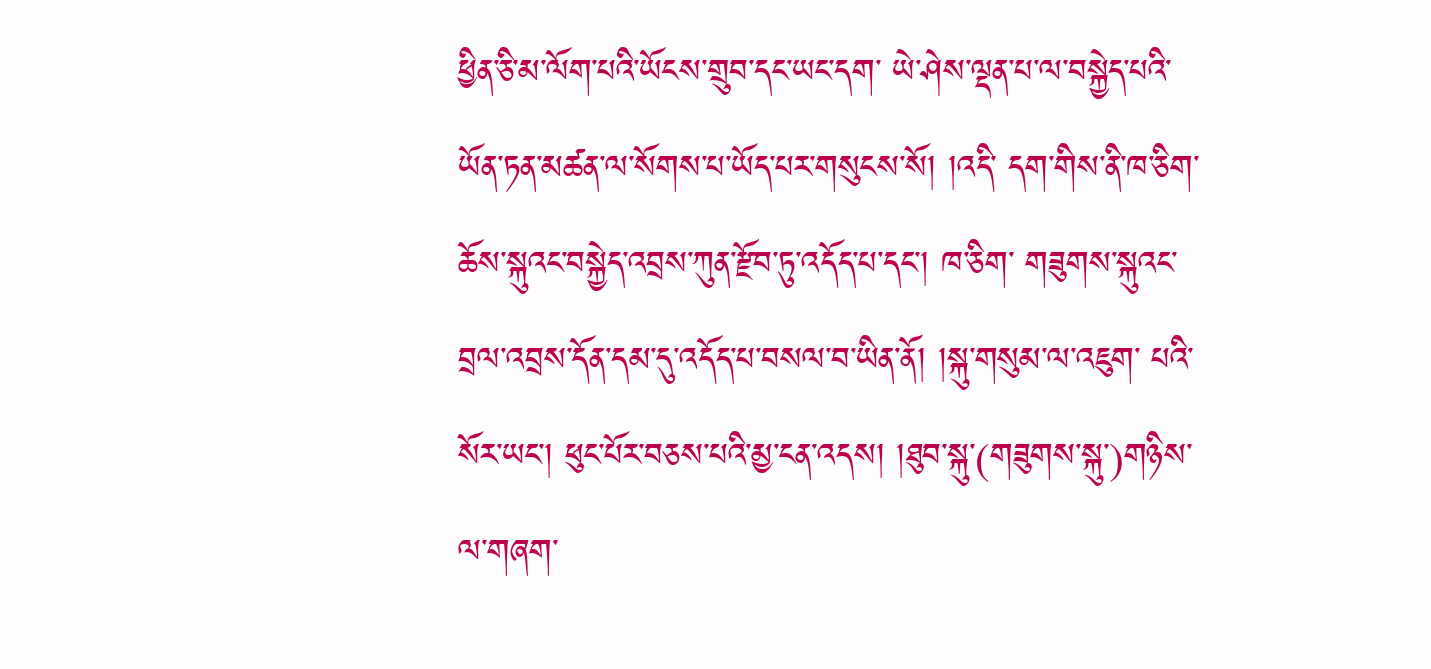ཕྱིན་ཅི་མ་ལོག་པའི་ཡོངས་གྲུབ་དང་ཡང་དག་ ཡེ་ཤེས་ལྡན་པ་ལ་བསྐྱེད་པའི་ཡོན་ཏན་མཚན་ལ་སོགས་པ་ཡོད་པར་གསུངས་སོ། །འདི་ དག་གིས་ནི་ཁ་ཅིག་ཆོས་སྐུའང་བསྐྱེད་འབྲས་ཀུན་རྫོབ་ཏུ་འདོད་པ་དང་། ཁ་ཅིག་ གཟུགས་སྐུའང་བྲལ་འབྲས་དོན་དམ་དུ་འདོད་པ་བསལ་བ་ཡིན་ནོ། །སྐུ་གསུམ་ལ་འཇུག་ པའི་སོར་ཡང་། ཕུང་པོར་བཅས་པའི་མྱ་ངན་འདས། །ཐུབ་སྐུ་(གཟུགས་སྐུ་)གཉིས་ལ་གཞག་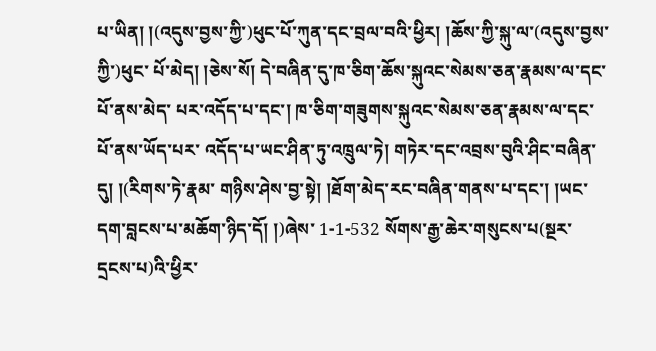པ་ཡིན། །(འདུས་བྱས་ཀྱི་)ཕུང་པོ་ཀུན་དང་བྲལ་བའི་ཕྱིར། །ཆོས་ཀྱི་སྐུ་ལ་(འདུས་བྱས་ཀྱི་)ཕུང་ པོ་མེད། །ཅེས་སོ། དེ་བཞིན་དུ་ཁ་ཅིག་ཆོས་སྐུའང་སེམས་ཅན་རྣམས་ལ་དང་པོ་ནས་མེད་ པར་འདོད་པ་དང་། ཁ་ཅིག་གཟུགས་སྐུའང་སེམས་ཅན་རྣམས་ལ་དང་པོ་ནས་ཡོད་པར་ འདོད་པ་ཡང་ཤིན་ཏུ་འཁྲུལ་ཏེ། གཏེར་དང་འབྲས་བུའི་ཤིང་བཞིན་དུ། །(རིགས་ཏེ་རྣམ་ གཉིས་ཤེས་བྱ་སྟེ། །ཐོག་མེད་རང་བཞིན་གནས་པ་དང་། །ཡང་དག་བླངས་པ་མཆོག་ཉིད་དོ། །)ཞེས་ 1-1-532 སོགས་རྒྱ་ཆེར་གསུངས་པ(སྔར་དྲངས་པ)འི་ཕྱིར་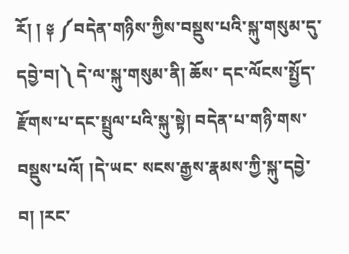རོ། ། ༈ ༼བདེན་གཉིས་ཀྱིས་བསྡུས་པའི་སྐུ་གསུམ་དུ་དབྱེ་བ།༽ དེ་ལ་སྐུ་གསུམ་ནི། ཆོས་ དང་ལོངས་སྤྱོད་རྫོགས་པ་དང་སྤྲུལ་པའི་སྐུ་སྟེ། བདེན་པ་གཉི་གས་བསྡུས་པའོ། །དེ་ཡང་ སངས་རྒྱས་རྣམས་ཀྱི་སྐུ་དབྱེ་བ། །རང་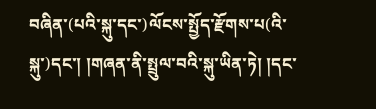བཞིན་(པའི་སྐུ་དང་)ལོངས་སྤྱོད་རྫོགས་པ(འི་ སྐུ་)དང་། །གཞན་ནི་སྤྲུལ་བའི་སྐུ་ཡིན་ཏེ། །དང་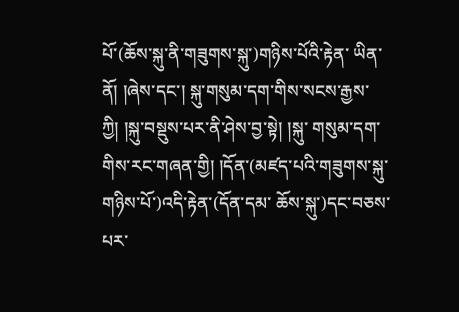པོ་(ཆོས་སྐུ་ནི་གཟུགས་སྐུ་)གཉིས་པོའི་རྟེན་ ཡིན་ནོ། །ཞེས་དང་། སྐུ་གསུམ་དག་གིས་སངས་རྒྱས་ཀྱི། །སྐུ་བསྡུས་པར་ནི་ཤེས་བྱ་སྟེ། །སྐུ་ གསུམ་དག་གིས་རང་གཞན་གྱི། །དོན་(མཛད་པའི་གཟུགས་སྐུ་གཉིས་པོ་)འདི་རྟེན་(དོན་དམ་ ཆོས་སྐུ་)དང་བཅས་པར་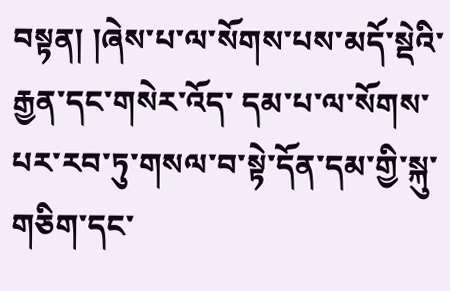བསྟན། །ཞེས་པ་ལ་སོགས་པས་མདོ་སྡེའི་རྒྱན་དང་གསེར་འོད་ དམ་པ་ལ་སོགས་པར་རབ་ཏུ་གསལ་བ་སྟེ་དོན་དམ་གྱི་སྐུ་གཅིག་དང་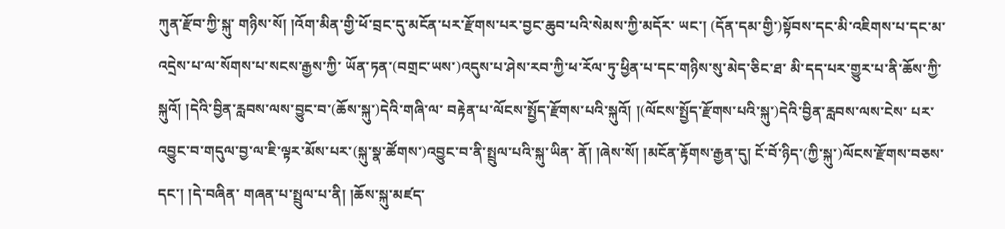ཀུན་རྫོབ་ཀྱི་སྐུ་ གཉིས་སོ། །འོག་མིན་གྱི་ཕོ་བྲང་དུ་མངོན་པར་རྫོགས་པར་བྱང་ཆུབ་པའི་སེམས་ཀྱི་མདོར་ ཡང་། (དོན་དམ་གྱི་)སྟོབས་དང་མི་འཇིགས་པ་དང་མ་འདྲེས་པ་ལ་སོགས་པ་སངས་རྒྱས་ཀྱི་ ཡོན་ཏན་(བགྲང་ཡས་)འདུས་པ་ཤེས་རབ་ཀྱི་ཕ་རོལ་ཏུ་ཕྱིན་པ་དང་གཉིས་སུ་མེད་ཅིང་ཐ་ མི་དད་པར་གྱུར་པ་ནི་ཆོས་ཀྱི་སྐུའོ། །དེའི་བྱིན་རླབས་ལས་བྱུང་བ་(ཆོས་སྐུ་)དེའི་གཞི་ལ་ བརྟེན་པ་ལོངས་སྤྱོད་རྫོགས་པའི་སྐུའོ། །(ལོངས་སྤྱོད་རྫོགས་པའི་སྐུ་)དེའི་བྱིན་རླབས་ལས་ངེས་ པར་འབྱུང་བ་གདུལ་བྱ་ལ་ཇི་ལྟར་མོས་པར་(སྐུ་སྣ་ཚོགས་)འབྱུང་བ་ནི་སྤྲུལ་པའི་སྐུ་ཡིན་ ནོ། །ཞེས་སོ། །མངོན་རྟོགས་རྒྱན་དུ། ངོ་བོ་ཉིད་(ཀྱི་སྐུ་)ལོངས་རྫོགས་བཅས་དང་། །དེ་བཞིན་ གཞན་པ་སྤྲུལ་པ་ནི། །ཆོས་སྐུ་མཛད་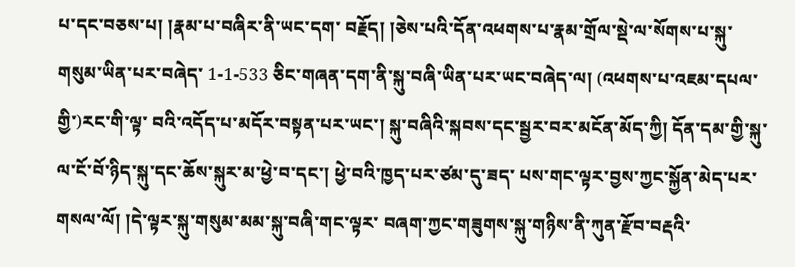པ་དང་བཅས་པ། །རྣམ་པ་བཞིར་ནི་ཡང་དག་ བརྗོད། །ཅེས་པའི་དོན་འཕགས་པ་རྣམ་གྲོལ་སྡེ་ལ་སོགས་པ་སྐུ་གསུམ་ཡིན་པར་བཞེད་ 1-1-533 ཅིང་གཞན་དག་ནི་སྐུ་བཞི་ཡིན་པར་ཡང་བཞེད་ལ། (འཕགས་པ་འཇམ་དཔལ་གྱི་)རང་གི་ལྟ་ བའི་འདོད་པ་མདོར་བསྟན་པར་ཡང་། སྐུ་བཞིའི་སྐབས་དང་སྦྱར་བར་མངོན་མོད་ཀྱི། དོན་དམ་གྱི་སྐུ་ལ་ངོ་བོ་ཉིད་སྐུ་དང་ཆོས་སྐུར་མ་ཕྱེ་བ་དང་། ཕྱེ་བའི་ཁྱད་པར་ཙམ་དུ་ཟད་ པས་གང་ལྟར་བྱས་ཀྱང་སྐྱོན་མེད་པར་གསལ་ལོ། །དེ་ལྟར་སྐུ་གསུམ་མམ་སྐུ་བཞི་གང་ལྟར་ བཞག་ཀྱང་གཟུགས་སྐུ་གཉིས་ནི་ཀུན་རྫོབ་བརྡའི་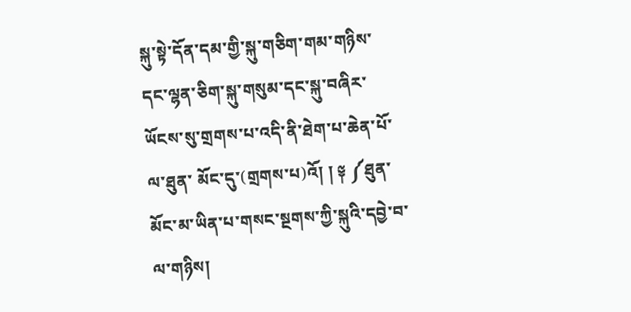སྐུ་སྟེ་དོན་དམ་གྱི་སྐུ་གཅིག་གམ་གཉིས་ དང་ལྷན་ཅིག་སྐུ་གསུམ་དང་སྐུ་བཞིར་ཡོངས་སུ་གྲགས་པ་འདི་ནི་ཐེག་པ་ཆེན་པོ་ལ་ཐུན་ མོང་དུ་(གྲགས་པ)འོ། ། ༈ ༼ཐུན་མོང་མ་ཡིན་པ་གསང་སྔགས་ཀྱི་སྐུའི་དབྱེ་བ་ལ་གཉིས།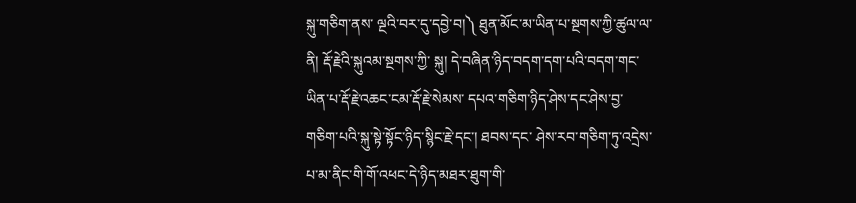སྐུ་གཅིག་ནས་ ལྔའི་བར་དུ་དབྱེ་བ།༽ ཐུན་མོང་མ་ཡིན་པ་སྔགས་ཀྱི་ཚུལ་ལ་ནི། རྡོ་རྗེའི་སྐུའམ་སྔགས་ཀྱི་ སྐུ། དེ་བཞིན་ཉིད་བདག་དག་པའི་བདག་གང་ཡིན་པ་རྡོ་རྗེ་འཆང་ངམ་རྡོ་རྗེ་སེམས་ དཔའ་གཅིག་ཉིད་ཤེས་དང་ཤེས་བྱ་གཅིག་པའི་སྐུ་སྟེ་སྟོང་ཉིད་སྙིང་རྗེ་དང་། ཐབས་དང་ ཤེས་རབ་གཅིག་ཏུ་འདྲེས་པ་མ་ནིང་གི་གོ་འཕང་དེ་ཉིད་མཐར་ཐུག་གི་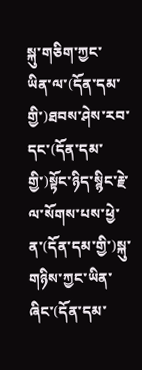སྐུ་གཅིག་ཀྱང་ ཡིན་ལ་(དོན་དམ་གྱི་)ཐབས་ཤེས་རབ་དང་(དོན་དམ་གྱི་)སྟོང་ཉིད་སྙིང་རྗེ་ལ་སོགས་པས་ཕྱེ་ ན་(དོན་དམ་གྱི་)སྐུ་གཉིས་ཀྱང་ཡིན་ཞིང་(དོན་དམ་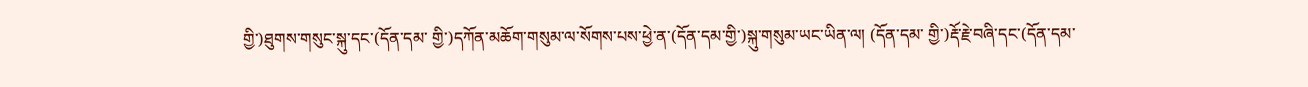གྱི་)ཐུགས་གསུང་སྐུ་དང་(དོན་དམ་ གྱི་)དཀོན་མཆོག་གསུམ་ལ་སོགས་པས་ཕྱེ་ན་(དོན་དམ་གྱི་)སྐུ་གསུམ་ཡང་ཡིན་ལ། (དོན་དམ་ གྱི་)རྡོ་རྗེ་བཞི་དང་(དོན་དམ་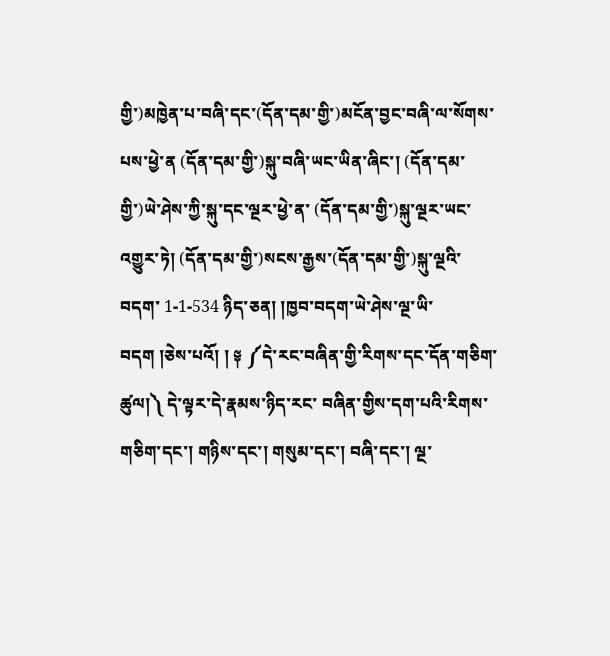གྱི་)མཁྱེན་པ་བཞི་དང་(དོན་དམ་གྱི་)མངོན་བྱང་བཞི་ལ་སོགས་ པས་ཕྱེ་ན (དོན་དམ་གྱི་)སྐུ་བཞི་ཡང་ཡིན་ཞིང་། (དོན་དམ་གྱི་)ཡེ་ཤེས་ཀྱི་སྐུ་དང་ལྔར་ཕྱེ་ན་ (དོན་དམ་གྱི་)སྐུ་ལྔར་ཡང་འགྱུར་ཏེ། (དོན་དམ་གྱི་)སངས་རྒྱས་(དོན་དམ་གྱི་)སྐུ་ལྔའི་བདག་ 1-1-534 ཉིད་ཅན། །ཁྱབ་བདག་ཡེ་ཤེས་ལྔ་ཡི་བདག །ཅེས་པའོ། ། ༈ ༼དེ་རང་བཞིན་གྱི་རིགས་དང་དོན་གཅིག་ཚུལ།༽ དེ་ལྟར་དེ་རྣམས་ཉིད་རང་ བཞིན་གྱིས་དག་པའི་རིགས་གཅིག་དང་། གཉིས་དང་། གསུམ་དང་། བཞི་དང་། ལྔ་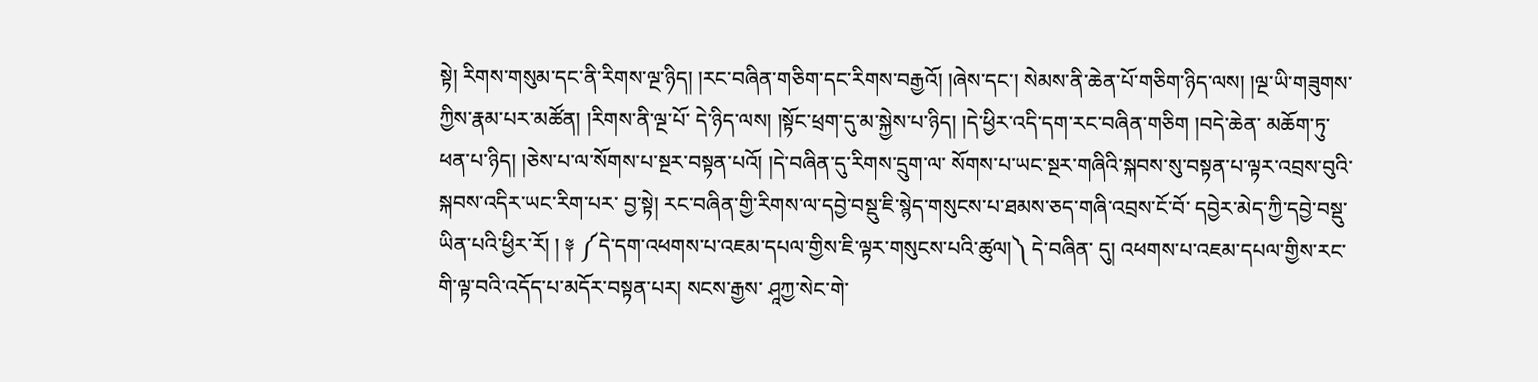སྟེ། རིགས་གསུམ་དང་ནི་རིགས་ལྔ་ཉིད། །རང་བཞིན་གཅིག་དང་རིགས་བརྒྱའོ། །ཞེས་དང་། སེམས་ནི་ཆེན་པོ་གཅིག་ཉིད་ལས། །ལྔ་ཡི་གཟུགས་ཀྱིས་རྣམ་པར་མཚོན། །རིགས་ནི་ལྔ་པོ་ དེ་ཉིད་ལས། །སྟོང་ཕྲག་དུ་མ་སྐྱེས་པ་ཉིད། །དེ་ཕྱིར་འདི་དག་རང་བཞིན་གཅིག །བདེ་ཆེན་ མཆོག་ཏུ་ཕན་པ་ཉིད། །ཅེས་པ་ལ་སོགས་པ་སྔར་བསྟན་པའོ། །དེ་བཞིན་དུ་རིགས་དྲུག་ལ་ སོགས་པ་ཡང་སྔར་གཞིའི་སྐབས་སུ་བསྟན་པ་ལྟར་འབྲས་བུའི་སྐབས་འདིར་ཡང་རིག་པར་ བྱ་སྟེ། རང་བཞིན་གྱི་རིགས་ལ་དབྱེ་བསྡུ་ཇི་སྙེད་གསུངས་པ་ཐམས་ཅད་གཞི་འབྲས་ངོ་བོ་ དབྱེར་མེད་ཀྱི་དབྱེ་བསྡུ་ཡིན་པའི་ཕྱིར་རོ། ། ༈ ༼དེ་དག་འཕགས་པ་འཇམ་དཔལ་གྱིས་ཇི་ལྟར་གསུངས་པའི་ཚུལ།༽ དེ་བཞིན་ དུ། འཕགས་པ་འཇམ་དཔལ་གྱིས་རང་གི་ལྟ་བའི་འདོད་པ་མདོར་བསྟན་པར། སངས་རྒྱས་ ཤཱཀྱ་སེང་གེ་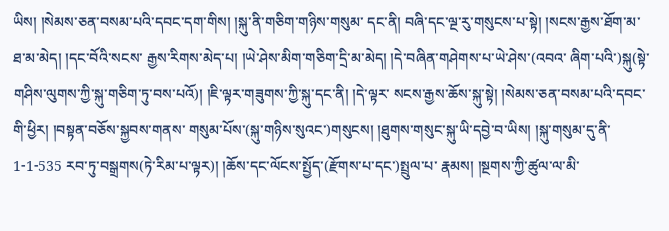ཡིས། །སེམས་ཅན་བསམ་པའི་དབང་དག་གིས། །སྐུ་ནི་གཅིག་གཉིས་གསུམ་ དང་ནི། བཞི་དང་ལྔ་རུ་གསུངས་པ་སྟེ། །སངས་རྒྱས་ཐོག་མ་ཐ་མ་མེད། །དང་བོའི་སངས་ རྒྱས་རིགས་མེད་པ། །ཡེ་ཤེས་མིག་གཅིག་དྲི་མ་མེད། །དེ་བཞིན་གཤེགས་པ་ཡེ་ཤེས་(འབའ་ ཞིག་པའི་)སྐུ(སྟེ་གཤིས་ལུགས་ཀྱི་སྐུ་གཅིག་ཏུ་བས་པའོ)། །ཇི་ལྟར་གཟུགས་ཀྱི་སྐུ་དང་ནི། །དེ་ལྟར་ སངས་རྒྱས་ཆོས་སྐུ་སྟེ། །སེམས་ཅན་བསམ་པའི་དབང་གི་ཕྱིར། །བསྟན་བཅོས་སྐྱབས་གནས་ གསུམ་པོས་(སྐུ་གཉིས་སུའང་)གསུངས། །ཐུགས་གསུང་སྐུ་ཡི་དབྱེ་བ་ཡིས། །སྐུ་གསུམ་དུ་ནི་ 1-1-535 རབ་ཏུ་བསྒྲགས(ཏེ་རིམ་པ་ལྟར)། །ཆོས་དང་ལོངས་སྤྱོད་(རྫོགས་པ་དང་)སྤྲུལ་པ་ རྣམས། །སྔགས་ཀྱི་ཚུལ་ལ་མི་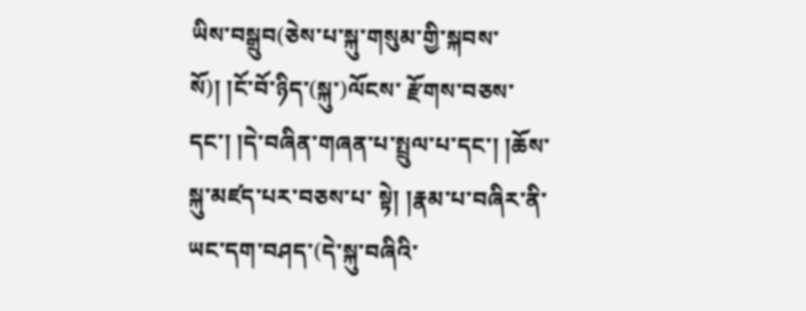ཡིས་བསྒྲུབ(ཅེས་པ་སྐུ་གསུམ་གྱི་སྐབས་སོ)། །ངོ་བོ་ཉིད་(སྐུ་)ལོངས་ རྫོགས་བཅས་དང་། །དེ་བཞིན་གཞན་པ་སྤྲུལ་པ་དང་། །ཆོས་སྐུ་མཛད་པར་བཅས་པ་ སྟེ། །རྣམ་པ་བཞིར་ནི་ཡང་དག་བཤད་(དེ་སྐུ་བཞིའི་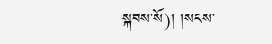སྐབས་སོ)། །སངས་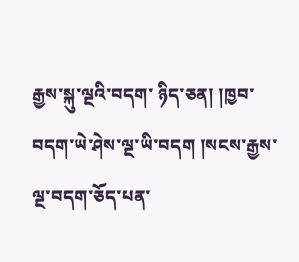རྒྱས་སྐུ་ལྔའི་བདག་ ཉིད་ཅན། །ཁྱབ་བདག་ཡེ་ཤེས་ལྔ་ཡི་བདག །སངས་རྒྱས་ལྔ་བདག་ཅོད་པན་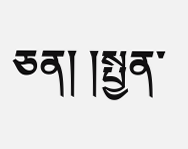ཅན། །སྤྱན་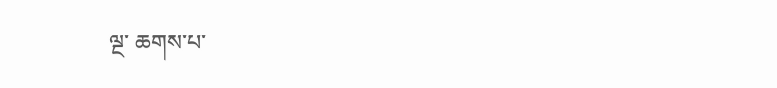ལྔ་ ཆགས་པ་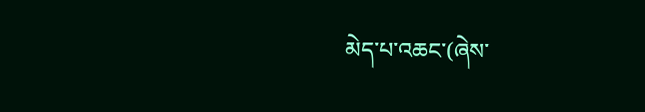མེད་པ་འཆང་(ཞེས་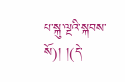པ་སྐུ་ལྔའི་སྐབས་སོ)། །(དེ་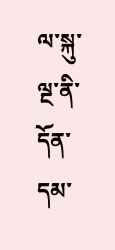ལ་སྐུ་ལྔ་ནི་དོན་དམ་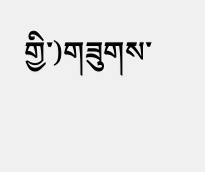གྱི་)གཟུགས་